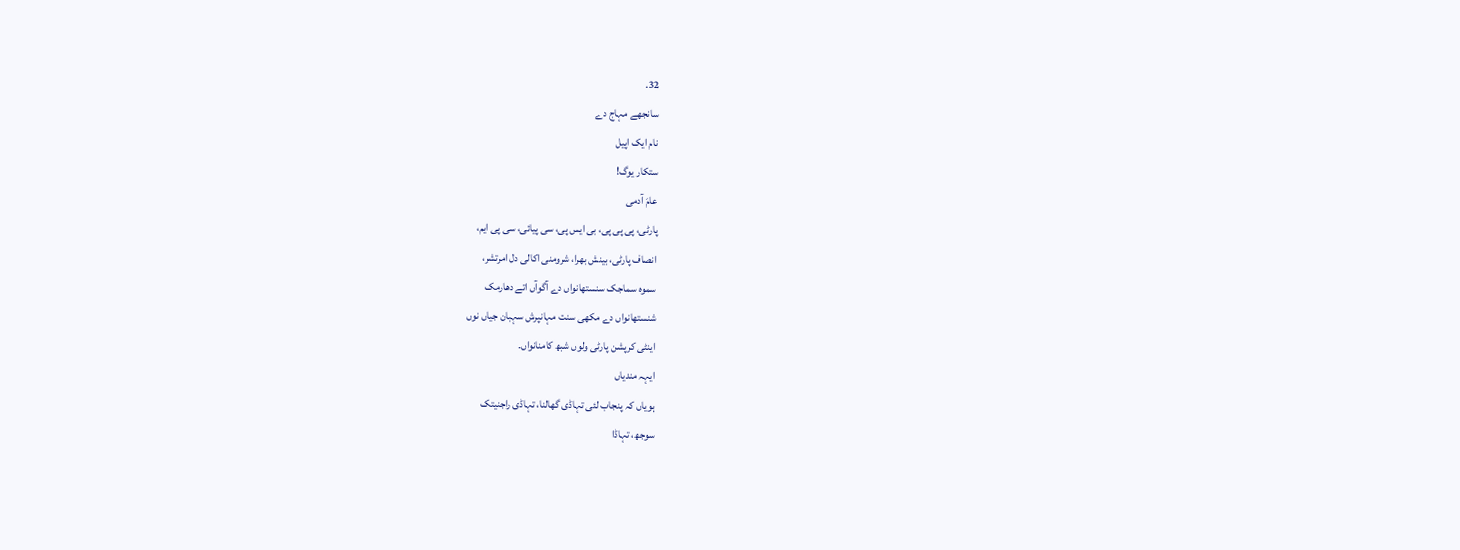32.
سانجھے مہاج دے
نام ایک اپیل
ستکار یوگ!
عامَ آدمی
پارٹی، پی پی پی، بی ایس پی، سی پیائی، سی پی ایم،
انصاف پارٹی، بینش بھرا، شرومنی اکالی دل امرتشر،
سموہ سماجک سنستھانواں دے آگوآں اتے دھارمک
شنستھانواں دے مکھی سنت مہانپرش سہبان جیاں نوں
اینٹی کرپشن پارٹی ولوں شبھ کامنانواں۔
ایہہ مندیاں
ہویاں کہ پنجاب لئی تہاڈی گھالنا، تہاڈی راجنیتک
سوجھ، تہاڈا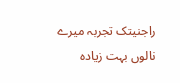راجنیتک تجربہ میرے نالوں بہت زیادہ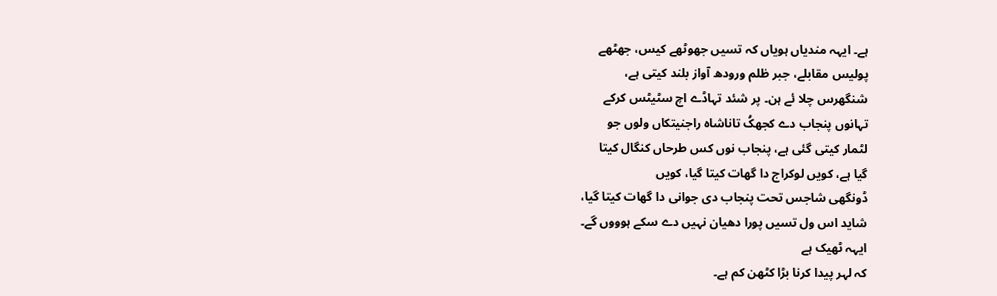ہے۔ ایہہ مندیاں ہویاں کہ تسیں جھوٹھے کیس، جھٹھے
پولیس مقابلے، جبر ظلم ورودھ آواز بلند کیتی ہے،
شنگھرس چلا ئے ہن۔ پر شئد تہاڈے اچ سٹیٹس کرکے
تہانوں پنجاب دے کجھکُ تاناشاہ راجنیتکاں ولوں جو
لٹمار کیتی گئی ہے، پنجاب نوں کس طرحاں کنگال کیتا
گیا ہے، کویں لوکراج دا گھات کیتا گیا، کویں
ڈونگھی شاجس تحت پنجاب دی جوانی دا گھات کیتا گیا،
شاید اس ول تسیں پورا دھیان نہیں دے سکے ہوووں گے۔
ایہہ ٹھیک ہے
کہ لہر پیدا کرنا بڑا کٹھن کم ہے۔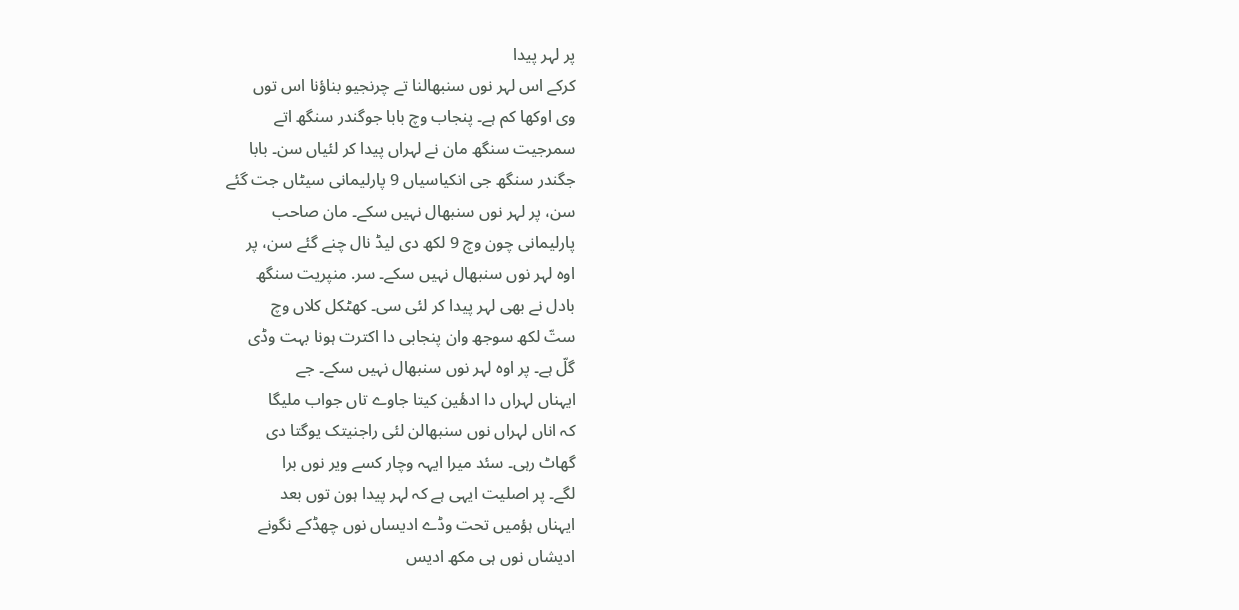پر لہر پیدا
کرکے اس لہر نوں سنبھالنا تے چرنجیو بناؤنا اس توں
وی اوکھا کم ہے۔ پنجاب وچ بابا جوگندر سنگھ اتے
سمرجیت سنگھ مان نے لہراں پیدا کر لئیاں سن۔ بابا
جگندر سنگھ جی انکیاسیاں 9 پارلیمانی سیٹاں جت گئے
سن، پر لہر نوں سنبھال نہیں سکے۔ مان صاحب
پارلیمانی چون وچ 9 لکھ دی لیڈ نال چنے گئے سن، پر
اوہ لہر نوں سنبھال نہیں سکے۔ سر. منپریت سنگھ
بادل نے بھی لہر پیدا کر لئی سی۔ کھٹکل کلاں وچ
ستّ لکھ سوجھ وان پنجابی دا اکترت ہونا بہت وڈی
گلّ ہے۔ پر اوہ لہر نوں سنبھال نہیں سکے۔ جے
ایہناں لہراں دا ادھٔین کیتا جاوے تاں جواب ملیگا
کہ اناں لہراں نوں سنبھالن لئی راجنیتک یوگتا دی
گھاٹ رہی۔ سئد میرا ایہہ وچار کسے ویر نوں برا
لگے۔ پر اصلیت ایہی ہے کہ لہر پیدا ہون توں بعد
ایہناں ہؤمیں تحت وڈے ادیساں نوں چھڈکے نگونے
ادیشاں نوں ہی مکھ ادیس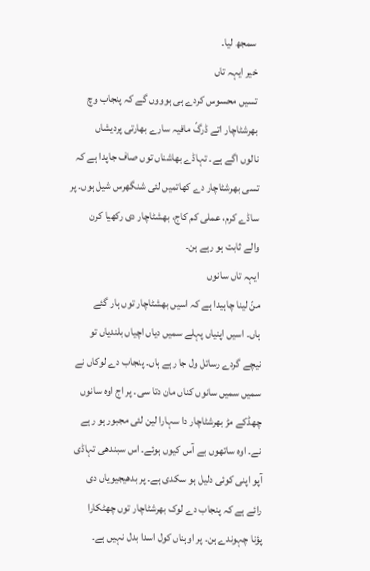سمجھ لیا۔
خیر ایہہ تاں
تسیں محسوس کردے ہی ہوووں گے کہ پنجاب وچ
بھرشٹاچار اتے ڈرگّ مافیہ سارے بھارتی پردیشاں
نالوں اگے ہے۔ تہاڈے بھاشناں توں صاف جاپدا ہے کہ
تسی بھرشٹاچار دے کھاتمیں لئی شنگھرس شیل ہوں۔ پر
ساڈے کرم، عملی کم کاج، بھشٹاچار دی رکھیا کرن
والے ثابت ہو رہے ہن۔
ایہہ تاں سانوں
منّ لینا چاہیدا ہے کہ اسیں بھشٹاچار توں ہار گئے
ہاں۔ اسیں اپنیاں پہلے سمیں دیاں اچیاں بلندیاں تو
نیچے گردے رساتل ول جا رہے ہاں۔ پنجاب دے لوکاں نے
سمیں سمیں سانوں کناں مان دتا سی۔ پر اج اوہ سانوں
چھڈکے مڑ بھرشٹاچار دا سہارا لین لئی مجبور ہو رہے
نے۔ اوہ ساتھوں بے آس کیوں ہوئے۔ اس سبندھی تہاڈی
آپو اپنی کوئی دلیل ہو سکدی ہے۔ پر بدھیجیویاں دی
رائے ہے کہ پنجاب دے لوک بھرشٹاچار توں چھٹکارا
پؤنا چہوندے ہن۔ پر اوہناں کول اسدا بدل نہیں ہے۔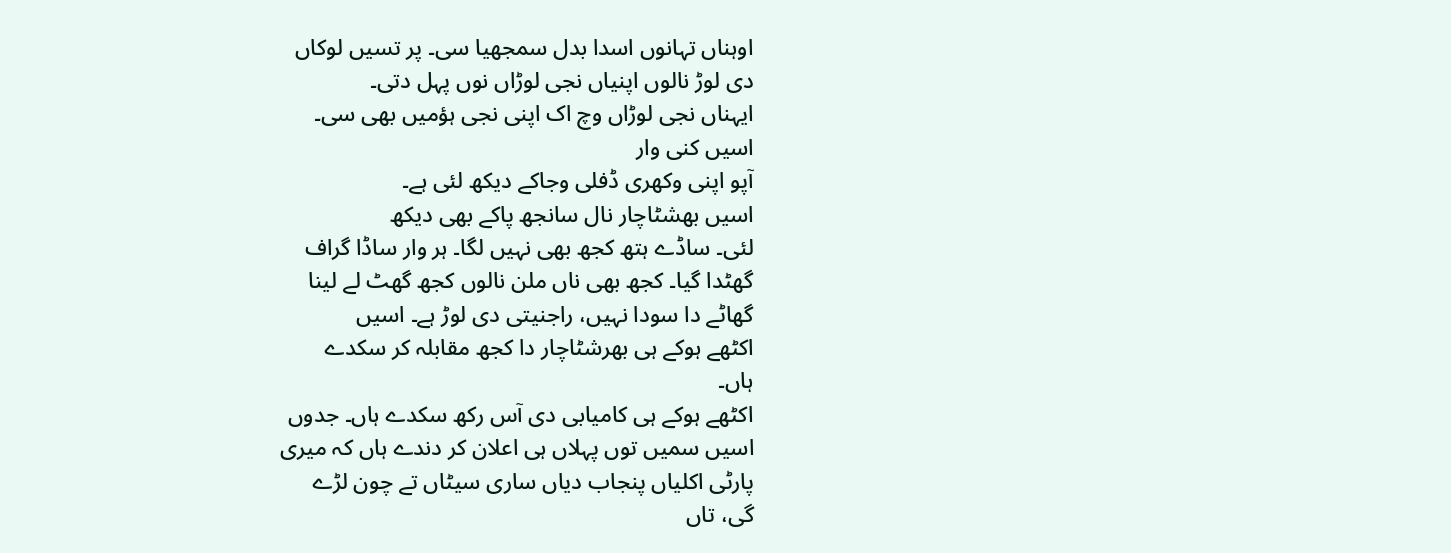اوہناں تہانوں اسدا بدل سمجھیا سی۔ پر تسیں لوکاں
دی لوڑ نالوں اپنیاں نجی لوڑاں نوں پہل دتی۔
ایہناں نجی لوڑاں وچ اک اپنی نجی ہؤمیں بھی سی۔
اسیں کنی وار
آپو اپنی وکھری ڈفلی وجاکے دیکھ لئی ہے۔
اسیں بھشٹاچار نال سانجھ پاکے بھی دیکھ
لئی۔ ساڈے ہتھ کجھ بھی نہیں لگا۔ ہر وار ساڈا گراف
گھٹدا گیا۔ کجھ بھی ناں ملن نالوں کجھ گھٹ لے لینا
گھاٹے دا سودا نہیں، راجنیتی دی لوڑ ہے۔ اسیں
اکٹھے ہوکے ہی بھرشٹاچار دا کجھ مقابلہ کر سکدے
ہاں۔
اکٹھے ہوکے ہی کامیابی دی آس رکھ سکدے ہاں۔ جدوں
اسیں سمیں توں پہلاں ہی اعلان کر دندے ہاں کہ میری
پارٹی اکلیاں پنجاب دیاں ساری سیٹاں تے چون لڑے
گی، تاں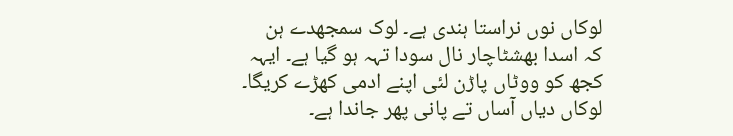لوکاں نوں نراستا ہندی ہے۔ لوک سمجھدے ہن
کہ اسدا بھشٹاچار نال سودا تہہ ہو گیا ہے۔ ایہہ
کجھ کو ووٹاں پاڑن لئی اپنے ادمی کھڑے کریگا۔
لوکاں دیاں آساں تے پانی پھر جاندا ہے۔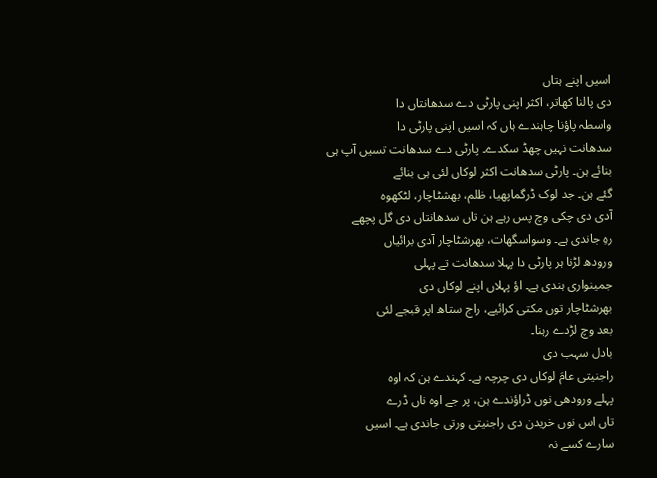اسیں اپنے ہتاں
دی پالنا کھاتر، اکثر اپنی پارٹی دے سدھانتاں دا
واسطہ پاؤنا چاہندے ہاں کہ اسیں اپنی پارٹی دا
سدھانت نہیں چھڈ سکدے۔ پارٹی دے سدھانت تسیں آپ ہی
بنائے ہن۔ پارٹی سدھانت اکثر لوکاں لئی ہی بنائے
گئے ہن۔ جد لوک ڈرگماپھیا، ظلم، بھشٹاچار، لٹکھوہ
آدی دی چکی وچ پس رہے ہن تاں سدھانتاں دی گل پچھے
رہِ جاندی ہے۔ وسواسگھات، بھرشٹاچار آدی برائیاں
ورودھ لڑنا ہر پارٹی دا پہلا سدھانت تے پہلی
جمینواری ہندی ہے۔ اؤ پہلاں اپنے لوکاں دی
بھرشٹاچار توں مکتی کرائیے، راج ستاھ اپر قبجے لئی
بعد وچ لڑدے رہنا۔
بادل سہب دی
راجنیتی عامَ لوکاں دی چرچہ ہے۔ کہندے ہن کہ اوہ
پہلے ورودھی نوں ڈراؤندے ہن، پر جے اوہ ناں ڈرے
تاں اس نوں خریدن دی راجنیتی ورتی جاندی ہے۔ اسیں
سارے کسے نہ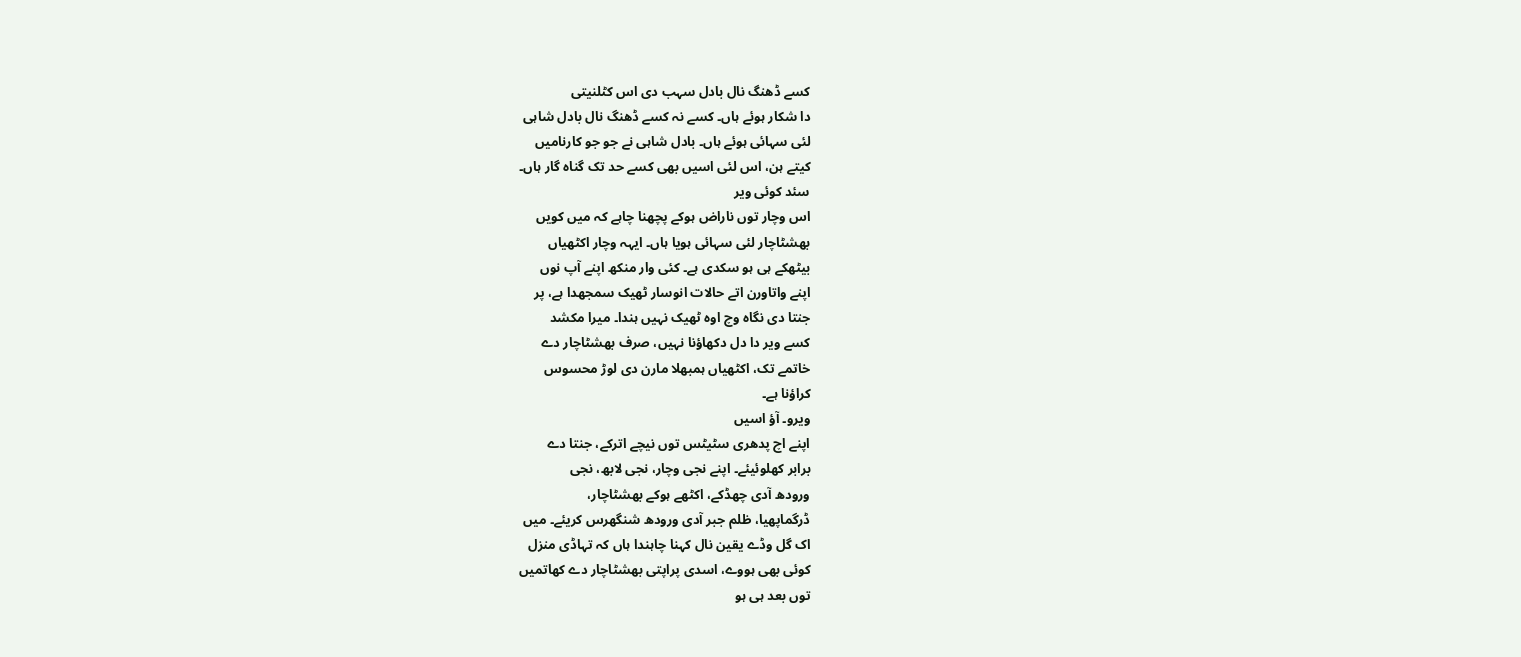کسے ڈھنگ نال بادل سہب دی اس کٹلنیتی
دا شکار ہوئے ہاں۔ کسے نہ کسے ڈھنگ نال بادل شاہی
لئی سہائی ہوئے ہاں۔ بادل شاہی نے جو جو کارنامیں
کیتے ہن، اس لئی اسیں بھی کسے حد تک گناہ گار ہاں۔
سئد کوئی ویر
اس وچار توں ناراض ہوکے پچھنا چاہے کہ میں کویں
بھشٹاچار لئی سہائی ہویا ہاں۔ ایہہ وچار اکٹھیاں
بیٹھکے ہی ہو سکدی ہے۔ کئی وار منکھ اپنے آپ نوں
اپنے واتاورن اتے حالات انوسار ٹھیک سمجھدا ہے، پر
جنتا دی نگاہ وچ اوہ ٹھیک نہیں ہندا۔ میرا مکشد
کسے ویر دا دل دکھاؤنا نہیں، صرف بھشٹاچار دے
خاتمے تک، اکٹھیاں ہمبھلا مارن دی لوڑ محسوس
کراؤنا ہے۔
ویرو۔ آؤ اسیں
اپنے اچ پدھری سٹیٹس توں نیچے اترکے، جنتا دے
برابر کھلوئیئے۔ اپنے نجی وچار، نجی لابھ، نجی
ورودھ آدی چھڈکے، اکٹھے ہوکے بھشٹاچار،
ڈرگماپھیا، ظلم جبر آدی ورودھ شنگھرس کریئے۔ میں
اک گل وڈے یقین نال کہنا چاہندا ہاں کہ تہاڈی منزل
کوئی بھی ہووے، اسدی پراپتی بھشٹاچار دے کھاتمیں
توں بعد ہی ہو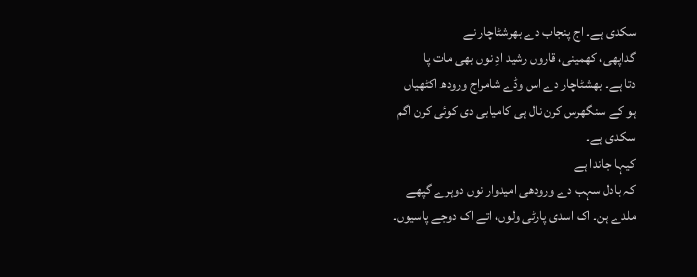سکدی ہے۔ اج پنجاب دے بھرشٹاچار نے
گداپھی، کھمینی، قاروں رشید ادِ نوں بھی مات پا
دتا ہے۔ بھشٹاچار دے اس وڈے شامراج ورودھ اکٹھیاں
ہو کے سنگھرس کرن نال ہی کامیابی دی کوئی کرن اگم
سکدی ہے۔
کیہا جاندا ہے
کہ بادل سہب دے ورودھی امیدوار نوں دوہرے گپھے
ملدے ہن۔ اک اسدی پارٹی ولوں، اتے اک دوجے پاسیوں۔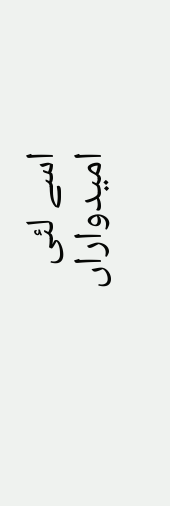اسے لئی امیدواراں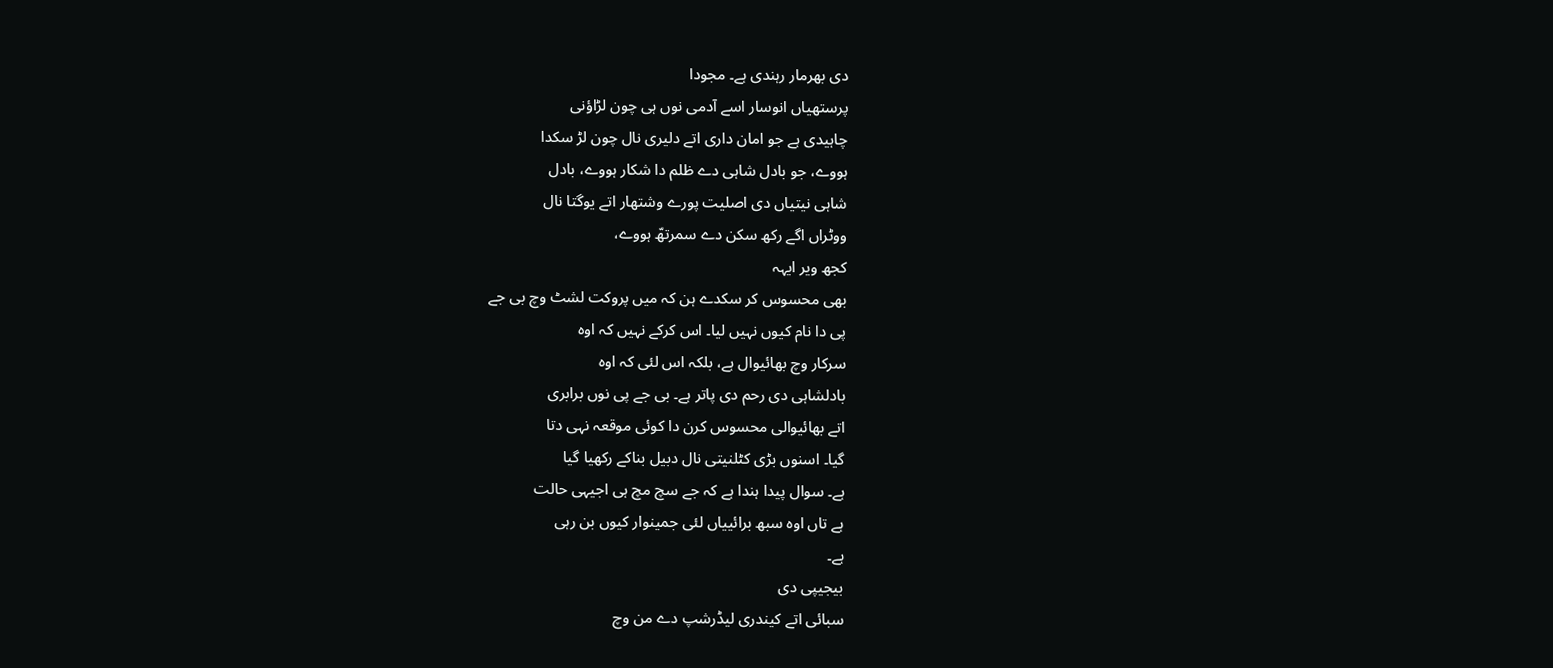دی بھرمار رہندی ہے۔ مجودا
پرستھیاں انوسار اسے آدمی نوں ہی چون لڑاؤنی
چاہیدی ہے جو امان داری اتے دلیری نال چون لڑ سکدا
ہووے، جو بادل شاہی دے ظلم دا شکار ہووے، بادل
شاہی نیتیاں دی اصلیت پورے وشتھار اتے یوگتا نال
ووٹراں اگے رکھ سکن دے سمرتھّ ہووے،
کجھ ویر ایہہ
بھی محسوس کر سکدے ہن کہ میں پروکت لشٹ وچ بی جے
پی دا نام کیوں نہیں لیا۔ اس کرکے نہیں کہ اوہ
سرکار وچ بھائیوال ہے، بلکہ اس لئی کہ اوہ
بادلشاہی دی رحم دی پاتر ہے۔ بی جے پی نوں برابری
اتے بھائیوالی محسوس کرن دا کوئی موقعہ نہی دتا
گیا۔ اسنوں بڑی کٹلنیتی نال دبیل بناکے رکھیا گیا
ہے۔ سوال پیدا ہندا ہے کہ جے سچ مچ ہی اجیہی حالت
ہے تاں اوہ سبھ برائییاں لئی جمینوار کیوں بن رہی
ہے۔
بیجیپی دی
سبائی اتے کیندری لیڈرشپ دے من وچ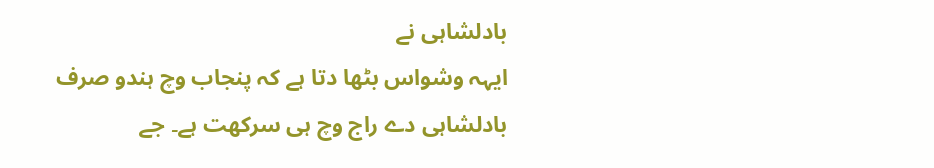بادلشاہی نے
ایہہ وشواس بٹھا دتا ہے کہ پنجاب وچ ہندو صرف
بادلشاہی دے راج وچ ہی سرکھت ہے۔ جے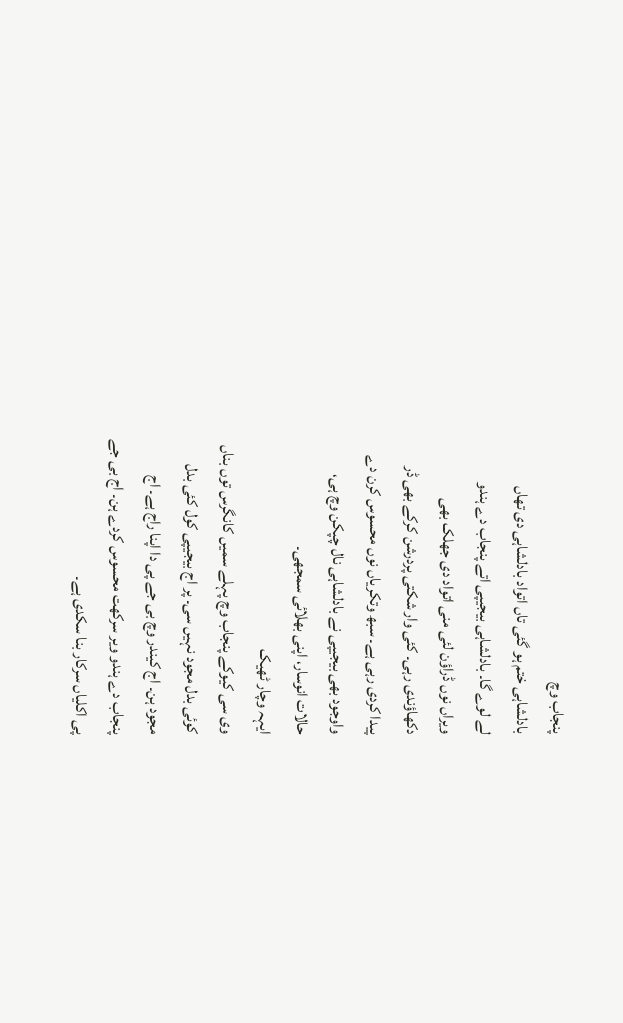پنجاب وچ
بادلشاہی ختم ہو گئی تاں اتواد بادلشاہی دی تھاں
لے لوے گا۔ بادلشاہی بیجیپی اتے پنجاب دے ہندو
ویراں نوں ڈراؤن لئی منی اتواد دی جھلک بھی
دکھاؤندی رہی۔ کئی وار شکتی پردرشن کرکے بھی ڈر
پیدا کردی رہی ہے۔ سبھ وتکریاں نوں محسوس کرن دے
واوجود بھی بیجیپی نے بادلشاہی نال چپکن وچ ہی،
حالات انوسار، اپنی بھلائی سمجھی۔
ایہہ وچار ٹھیک
وی سی کیوکے پنجاب وچ پہلے سمیں کانگرس توں بناں
کوئی بدل مجود نہیں سی۔ پر اج بیجیپی کول کئی بدل
مجود ہن۔ اج کیندر وچ بی جے پی دا اپنا راج ہے۔ اج
پنجاب دے ہندو ویر سرکھت محسوس کردے ہن۔ اج بی جے
پی اکلیاں سرکار بنا سکدی ہے۔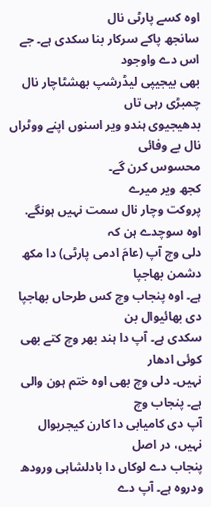اوہ کسے پارٹی نال
سانجھ پاکے سرکار بنا سکدی ہے۔ جے اس دے واوجود
بھی بیجیپی لیڈرشپ بھشٹاچار نال چمبڑی رہی تاں
بدھیجیوی ہندو ویر اسنوں اپنے ووٹراں نال بے وفائی
محسوس کرن گے۔
کجھ ویر میرے
پروکت وچار نال سمت نہیں ہونگے. اوہ سوچدے ہن کہ
دلی وچ آپ (عامَ ادمی پارٹی) دا مکھ دشمن بھاجپا
ہے۔ اوہ پنجاب وچ کس طرحاں بھاجپا دی بھائیوال بن
سکدی ہے۔ آپ دا ہند بھر وچ کتے بھی کوئی ادھار
نہیں۔ دلی وچ بھی اوہ ختم ہون والی ہے۔ پنجاب وچ
آپ دی کامیابی دا کارن کیجریوال نہیں، در اصل
پنجاب دے لوکاں دا بادلشاہی ورودھ ودروہ ہے۔ آپ دے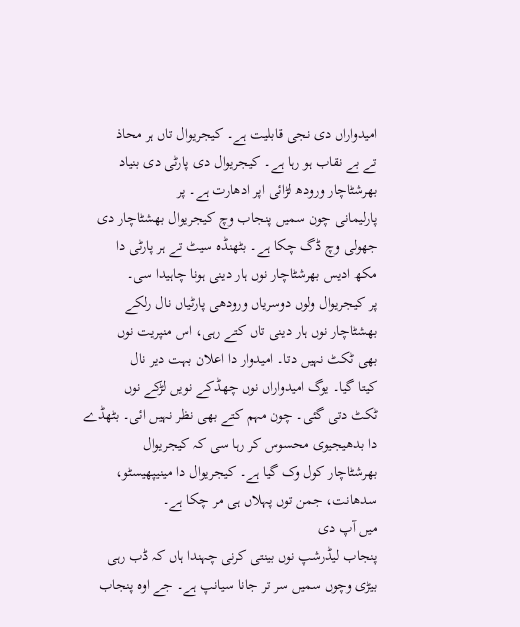امیدواراں دی نجی قابلیت ہے۔ کیجریوال تاں ہر محاذ
تے بے نقاب ہو رہا ہے۔ کیجریوال دی پارٹی دی بنیاد
بھرشٹاچار ورودھ لڑائی اپر ادھارت ہے۔ پر
پارلیمانی چون سمیں پنجاب وچ کیجریوال بھشٹاچار دی
جھولی وچ ڈگ چکا ہے۔ بٹھنڈہ سیٹ تے ہر پارٹی دا
مکھ ادیس بھرشٹاچار نوں ہار دینی ہونا چاہیدا سی۔
پر کیجریوال ولوں دوسریاں ورودھی پارٹیاں نال رلکے
بھشٹاچار نوں ہار دینی تاں کتے رہی، اس منپریت نوں
بھی ٹکٹ نہیں دتا۔ امیدوار دا اعلان بہت دیر نال
کیتا گیا۔ یوگ امیدواراں نوں چھڈکے نویں لڑکے نوں
ٹکٹ دتی گئی۔ چون مہم کتے بھی نظر نہیں ائی۔ بٹھڈے
دا بدھیجیوی محسوس کر رہا سی کہ کیجریوال
بھرشٹاچار کول وک گیا ہے۔ کیجریوال دا مینیپھیسٹو،
سدھانت، جمن توں پہلاں ہی مر چکا ہے۔
میں آپ دی
پنجاب لیڈرشپ نوں بینتی کرنی چہندا ہاں کہ ڈب رہی
بیڑی وچوں سمیں سر تر جانا سیانپ ہے۔ جے اوہ پنجاب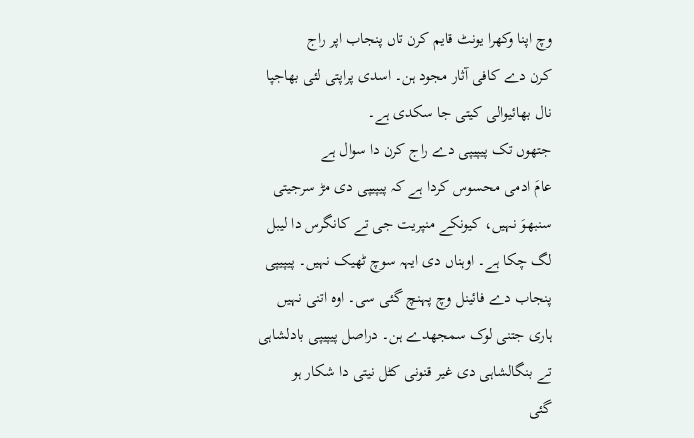وچ اپنا وکھرا یونٹ قایم کرن تاں پنجاب اپر راج
کرن دے کافی آثار مجود ہن۔ اسدی پراپتی لئی بھاجپا
نال بھائیوالی کیتی جا سکدی ہے۔
جتھوں تک پیپیپی دے راج کرن دا سوال ہے
عامَ ادمی محسوس کردا ہے کہ پیپیپی دی مڑ سرجیتی
سنبھوَ نہیں، کیونکے منپریت جی تے کانگرس دا لیبل
لگ چکا ہے۔ اوہناں دی ایہہ سوچ ٹھیک نہیں۔ پیپیپی
پنجاب دے فائینل وچ پہنچ گئی سی۔ اوہ اتنی نہیں
ہاری جتنی لوک سمجھدے ہن۔ دراصل پیپیپی بادلشاہی
تے بنگالشاہی دی غیر قنونی کٹل نیتی دا شکار ہو
گئی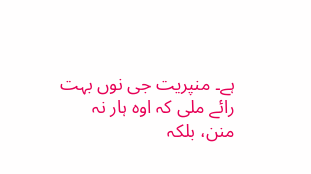ہے۔ منپریت جی نوں بہت رائے ملی کہ اوہ ہار نہ
منن، بلکہ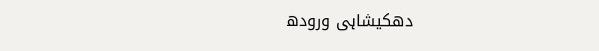دھکیشاہی ورودھ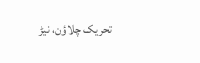تحریک چلاؤن، نیڑ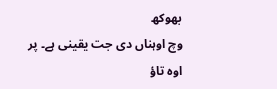بھوکھ
وچ اوہناں دی جت یقینی ہے۔ پر اوہ تاؤ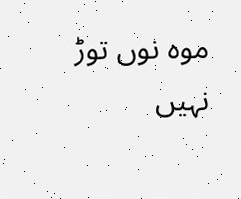موہ نوں توڑ
نہیں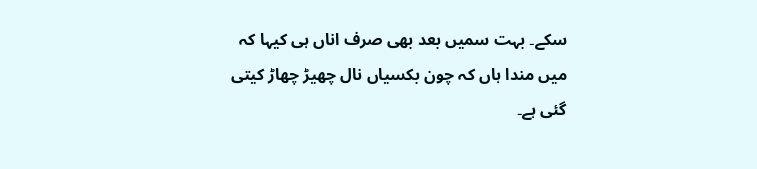سکے۔ بہت سمیں بعد بھی صرف اناں ہی کیہا کہ
میں مندا ہاں کہ چون بکسیاں نال چھیڑ چھاڑ کیتی
گئی ہے۔